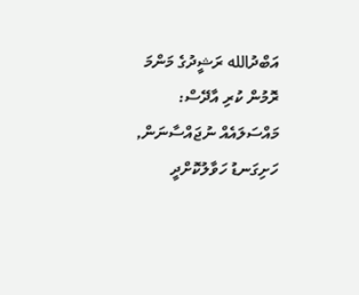އަބްދުالله ރަޝީދުގެ މަންމަ ރޮމުން ކުރި އާދޭސް: މައްސަލައެއް ނުޖައްސާނަން, ހަށިގަނޑު ހަވާލުކޮށްދީ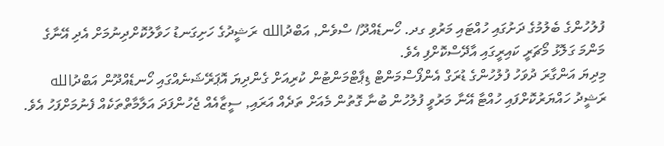ފުލުހުންގެ ބެލުމުގެ ދަށުގައި ހުއްޓައި މަރުވި ގދ. ހޯނޑެއްދޫ/ ސްވެން, އަބްދުالله ރަޝީދުގެ ހަށިގަނޑު ހަވާލުކޮށްދިނުމަށް އެދި އޭނާގެ މަންމަ ގަލޮޅު މޯޗަރީ ކައިރީގައި އާދޭސްކޮށްފި އެވެ.
މިދިޔަ އަންގާރަ ދުވަހު ފުލުހުންގެ ޑުރަގް އެންފޯސްމަންޓް ޑިޕާޓްމަންޓުން ކުރިއަށް ގެންދިޔަ އޮޕަރޭޝަނެއްގައި ހޯނޑެއްދޫން އަބްދުالله ރަޝީދު ހައްޔަރުކޮށްފައި ހުއްޓާ އޭނާ މަރުވީ ފުލުހުން ބުނާ ގޮތުން މެއަށް ތަދެއް އަރައި, ސީޒާއެއް ޖެހުންފަދަ އަލާމާތްތަކެއް ފެނުމަށްފަހު އެވެ.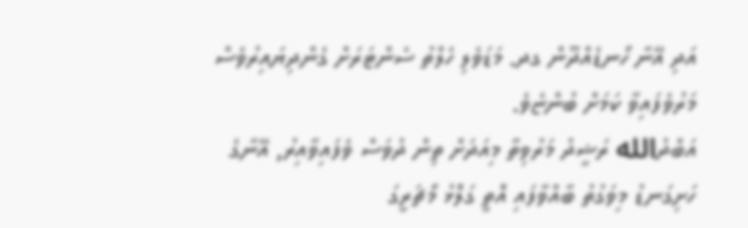އަދި އޭނާ ހޯނޑެއްދޫން ގދ. މަޑަވެލި ހެލްތު ސެންޓަރަށް ގެންދިޔައިރުވެސް މަރުވެފައިވާ ކަމަށް ބުންޏެވެ.
އަބްދުالله ރަޝީދު މަރުވިތާ މިއަދަށް ތިން ދުވަސް ވެފައިވާއިރު, އޭނާގެ ހަށިގަނޑު މިވަގުތު ބާއްވާފައި އޮތީ ގަލޮޅު މޯޗަރީގަ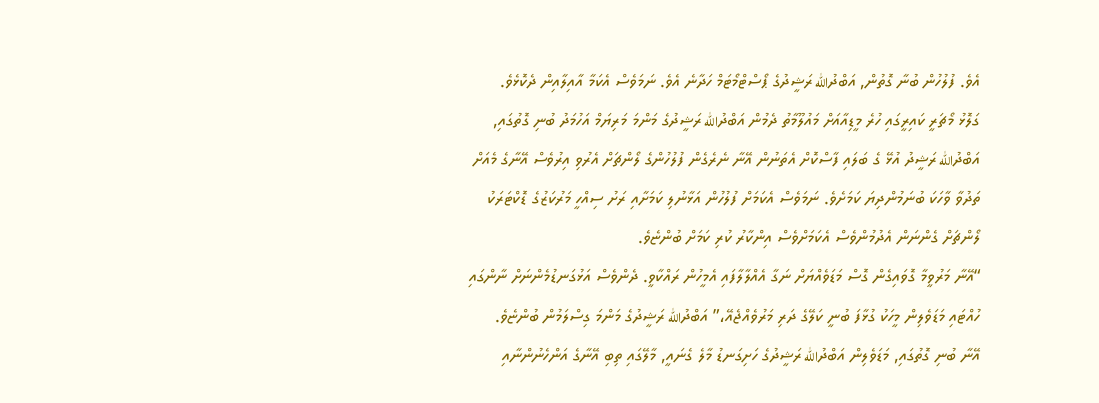އެވެ. ފުލުހުން ބުނާ ގޮތުން, އަބްދުالله ރަޝީދުގެ ޕޯސްޓްމޯޓަމް ހަދާނެ އެވެ. ނަމަވެސް އެކަމާ އާއިލާއިން ދެކޮޅެވެ.
ގަލޮޅު މޯޗަރީ ކައިރީގައި ހުރެ މީޑިއާއަށް މައުލޫމާތު ދެމުން އަބްދުالله ރަޝީދުގެ މަންމަ މަރިޔަމް އަހުމަދު ބުނި ގޮތުގައި, އަބްދުالله ރަޝީދު އުޅޭ ގެ ބަލައި ފާސްކޮށް އެތަނުން އޭނާ ނެރެގެން ފުލުހުންގެ ލޯންޗަށް އެރުވި އިރުވެސް އޭނާގެ މެއަށް ތަދުވާ ވާހަކަ ބުނަމުންދިޔަ ކަމަށެވެ. ނަމަވެސް އެކަމަށް ފުލުހުން އަޅާނުލި ކަމަށާއި ރަށު ސިއްހީ މަރުކަޒުގެ ޑޮކްޓަރަކު ލޯންޗަށް ގެންނަން އެދުމުންވެސް އެކަމަށްވެސް އިންކާރު ކުރި ކަމަށް ބުންޏެވެ.
“އޭނާ މަރުވީމާ ގޮވައިގެން ގޮސް މަޑަވެއްޔަށް ނަގާ އެއްލާލާފައި އެމީހުން ރައްކާވީ. ދެންވެސް އަޅުގަނޑުމެންނަށް ނާންގައި ހުއްޓައި މަޑަވެލިން މީހަކު ގުޅާފަ ބުނީ ކަލޭގެ ދަރި މަރުވެއްޖެއޭ،” އަބްދުالله ރަޝީދުގެ މަންމަ ގިސްލަމުން ބުންޏެވެ.
އޭނާ ބުނި ގޮތުގައި, މަޑަވެލިން އަބްދުالله ރަޝީދުގެ ހަށިގަނޑު މާލެ ގެނައީ, މާލޭގައި ތިބި އޭނާގެ އަންހެނުންނާއި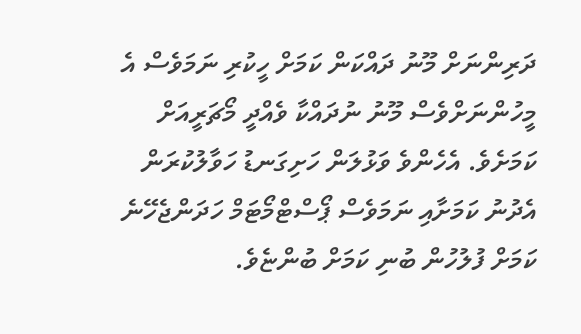ދަރިންނަށް މޫނު ދައްކަން ކަމަށް ހީކުރި ނަމަވެސް އެ މީހުންނަށްވެސް މޫނު ނުދައްކާ ވެއްދީ މޯޗަރީއަށް ކަމަށެވެ. އެހެންވެ ވަޅުލަން ހަށިގަނޑު ހަވާލުކުރަން އެދުނު ކަމަށާއި ނަމަވެސް ޕޯސްޓްމޯޓަމް ހަދަންޖެހޭނެ ކަމަށް ފުލުހުން ބުނި ކަމަށް ބުންޏެވެ.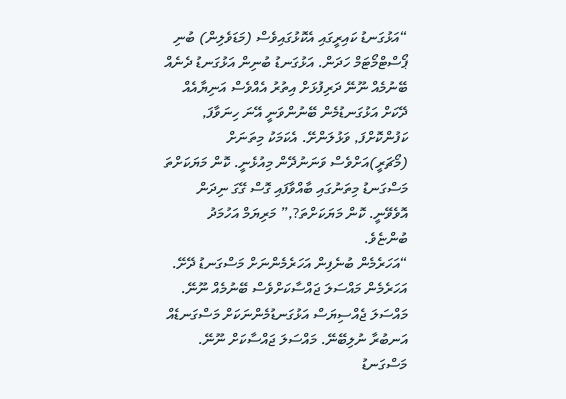“އަޅުގަނޑު ކައިރީގައި އެކޮޅުގައިވެސް (މަޑަވެލިން) ބުނި ޕޯސްޓްމޯޓަމް ހަދަން. އަޅުގަނޑު ބުނިން އަޅުގަނޑު ދެނެއް ބޭނުމެއް ނޫނޭ ދަރިފުޅަށް އިތުރު އެއްވެސް އަނިޔާއެއް ދޭކަށް އަޅުގަނޑުމެން ބޭނުންވަނީ އޭނަ ހިނަވާފަ, ކަފުންކޮށްފަ, ވަޅުލަންށޭ. އެކަމަކު މިތަނަށް (މޯޗަރީ)އަށްވެސް ވަނަނުދޭން މިއުޅެނީ. ކޮން މަޔަކަށްތަ މަސްގަނޑު މިތަނުގައި ބާއްވާފައި ގޮސް ގޭގަ ނިދަން އޮވެވޭނީ. ކޮން މަޔަކަށްތަ?,” މަރިޔަމް އަހުމަދު ބުންޏެވެ.
“އަހަރެމެން ބުނެފިން އަހަރެމެންނަށް މަސްގަނޑު ދޭށޭ. އަހަރެމެން މައްސަލަ ޖައްސާކަށްވެސް ބޭނުމެއް ނޫނޭ. މައްސަލަ ޖެއްސިޔަސް އަޅުގަނޑުމެންނަކަށް މަސްގަނޑެއް އަނބުރާ ނުލިބޭނޭ. މައްސަލަ ޖައްސާކަށް ނޫނޭ. މަސްގަނޑު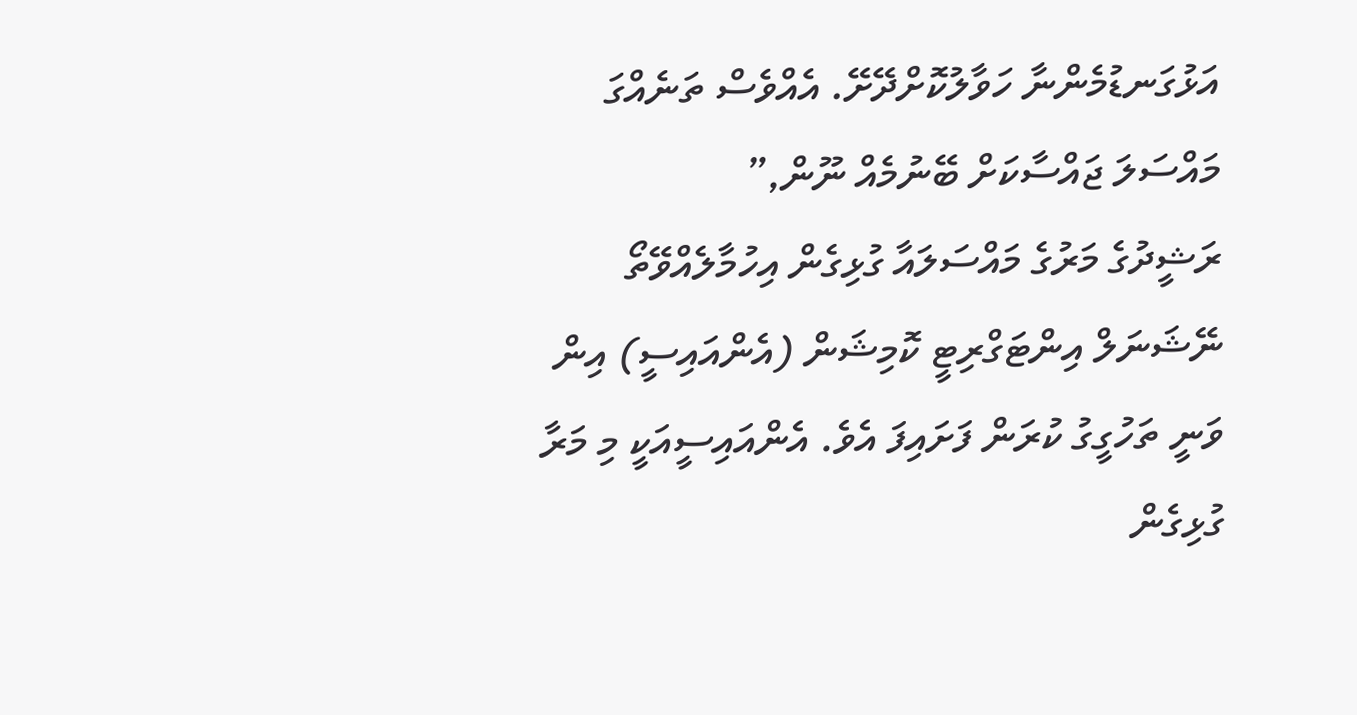އަޅުގަނޑުމެންނާ ހަވާލުކޮށްދޭށޭ. އެއްވެސް ތަނެއްގަ މައްސަލަ ޖައްސާކަށް ބޭނުމެއް ނޫން,”
ރަޝީދުގެ މަރުގެ މައްސަލައާ ގުޅިގެން އިހުމާލެއްވޭތޯ ނޭޝަނަލް އިންޓަގްރިޓީ ކޮމިޝަން (އެންއައިސީ) އިން ވަނީ ތަހުގީގު ކުރަން ފަށައިފަ އެވެ. އެންއައިސީއަކީ މި މަރާ ގުޅިގެން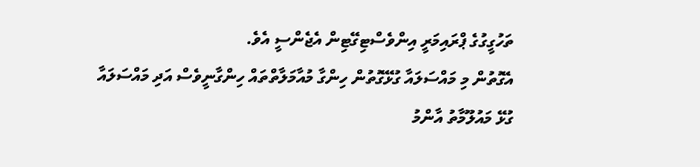ތަހުގީގުގެ ޕްރައިމަރީ އިންވެސްޓިގޭޓިން އެޖެންސީ އެވެ.
އެގޮތުން މި މައްސަލައާ ގުޅޭގޮތުން ހިންގާ މުއާމަލާތްތައް ހިންގާނީވެސް އަދި މައްސަލައާ ގުޅޭ މައުލޫމާތު އާންމު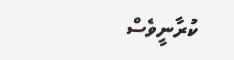ކުރާނީވެސް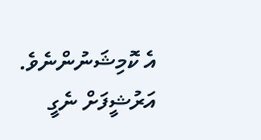އެ ކޮމިޝަނުންނެވެ.
އަރުޝީފަށް ނެގީ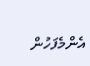އެންމެފަހުން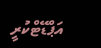އަޕްޑޭޓްކުރީ